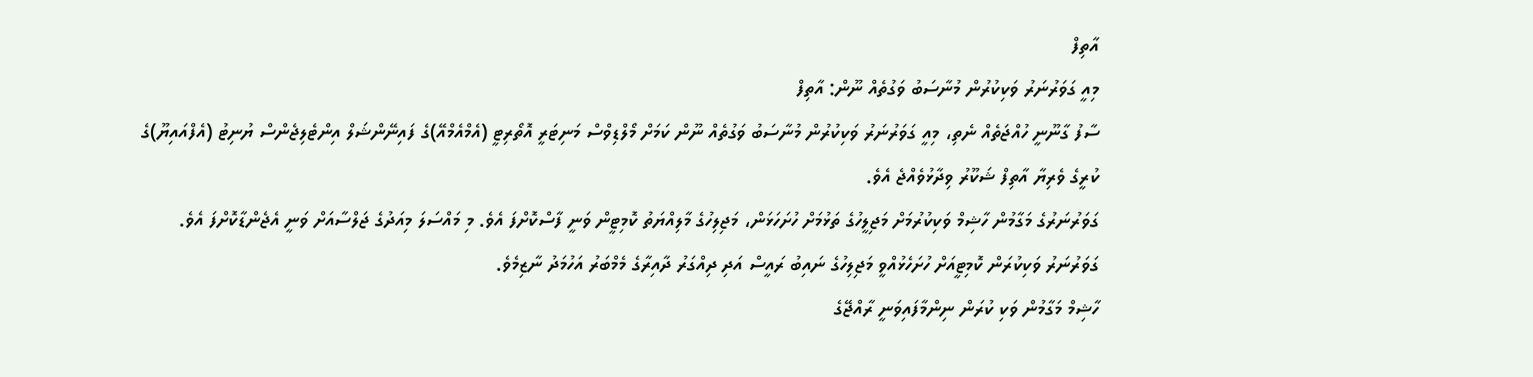އާތިފް
މިއީ ގަވަރުނަރު ވަކިކުރުން މުނާސަބު ވަގުތެއް ނޫން: އާތިފް
ސާފު ގާނޫނީ ހުއްޖަތެއް ނެތި، މިއީ ގަވަރުނަރު ވަކިކުރުން މުނާސަބު ވަގުތެއް ނޫން ކަމަށް މޯލްޑިވްސް މަނިޓަރީ އޮތޯރިޓީ (އެމްއެމްއޭ)ގެ ފައިނޭންޝަލް އިންޓެލިޖެންސް ޔުނިޓު (އެފްއައިޔޫ)ގެ ކުރީގެ ވެރިޔާ އާތިފް ޝަކޫރު ވިދާޅުވެއްޖެ އެވެ.
ގަވަރުނަރުގެ މަގާމުން ހާޝިމް ވަކިކުރުމަށް މަޖިލީހުގެ ތަޅުމަށް ހުށަހަޅަން، މަޖިލިހުގެ މާލިއްޔަތު ކޮމިޓީން ވަނީ ފާސްކޮށްފަ އެވެ. މި މައްސަލަ މިއަދުގެ ޖަލްސާއަށް ވަނީ އެޖެންޑާކޮށްފަ އެވެ.
ގަވަރުނަރު ވަކިކުރަން ކޮމިޓީއަށް ހުށަހެޅުއްވީ މަޖިލިހުގެ ނައިބު ރައީސް އަދި ދިއްގަރު ދާއިރާގެ މެމްބަރު އަހުމަދު ނާޒިމެވެ.
ހާޝިމް މަގާމުން ވަކި ކުރަން ނިންމާފައިވަނީ ރާއްޖޭގެ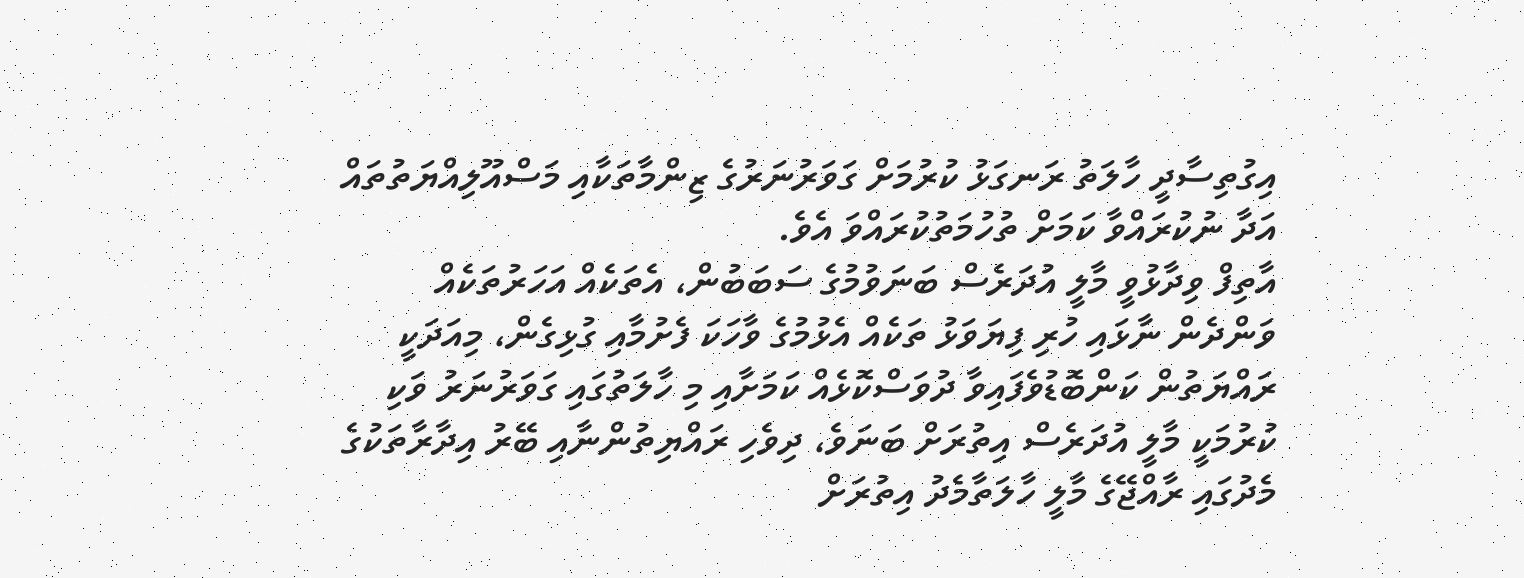އިގުތިސާދީ ހާލަތު ރަނގަޅު ކުރުމަށް ގަވަރުނަރުގެ ޒިންމާތަކާއި މަސްއޫލިއްޔަތުތައް އަދާ ނުކުރައްވާ ކަމަށް ތުހުމަތުކުރައްވަ އެވެ.
އާތިފް ވިދާޅުވީ މާލީ އުދަރެސް ބަނަވުމުގެ ސަބަބުން، އެތަކެއް އަހަރުތަކެއް ވަންދެން ނާޅައި ހުރި ފިޔަވަޅު ތަކެއް އެޅުމުގެ ވާހަކަ ފެށުމާއި ގުޅިގެން، މިއަދަކީ ރައްޔަތުން ކަންބޮޑުވެފައިވާ ދުވަސްކޮޅެއް ކަމަށާއި މި ހާލަތުގައި ގަވަރުނަރު ވަކި ކުރުމަކީ މާލީ އުދަރެސް އިތުރަށް ބަނަވެ، ދިވެހި ރައްޔިތުންނާއި ބޭރު އިދާރާތަކުގެ މެދުގައި ރާއްޖޭގެ މާލީ ހާލަތާމެދު އިތުރަށް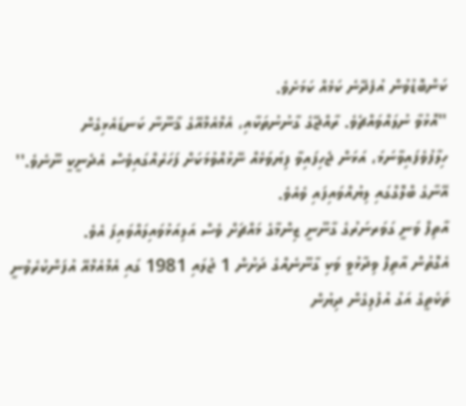ކަންބޮޑުވުން އުފެދޭނެ ކަމެއް ކަމަށެވެ.
''އޮޅުވާ ނުލައްވައްޗެވެ. ރާއްޖޭގެ ގާނުނުތަކާއި، އެމްއެމްއޭގެ ޤާނޫނާ ކަނޑައެޅިގެން ހިލާފުވެފައިވާނަމަ، އަޅަން ޖެހިފައިވާ ފިޔަވަޅެއް ނޭޅުއްވުމަކަށް ފަހަރެއްގައިވެސް އެދެނީކީ ނޫނެވެ.'' އޭނާގެ ބްލޮގްގައި ލިޔުއްވައިފައި ވެއެވެ.
އާތިފް ވަނީ ގަވަރނަރުގެ ގާނޫނީ ޒިންމާގެ މައްޗަށް ވެސް އަލިއަޅުވައިލައްވައިފަ އެވެ.
އެގޮތުން އާތިފް ވިދާޅުވީ ވަކި ގާނޫނެއްގެ ދަށުން 1 ޖުލައި 1981 ގައި އެމްއެމްއޭ އުފަންކުރެވުނީ ތަކެތީގެ އަގު އުފުލިގެން ދިޔުން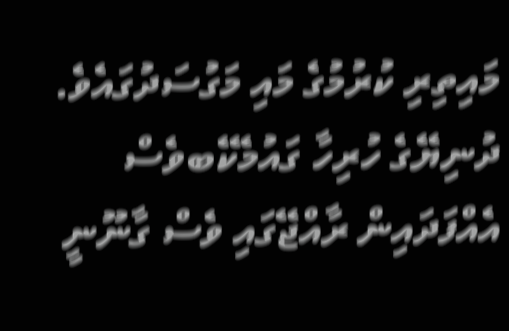މައިތިރި ކުރުމުގެ މައި މަގުސަދުގައެވެ. ދުނިޔޭގެ ހުރިހާ ގައުމެކޭބވެސް އެއްފަދައިން ރާއްޖޭގައި ވެސް ގާނޫނީ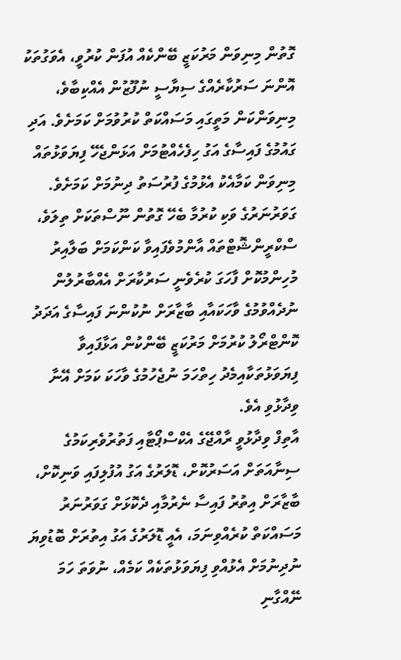ގޮތުން މިނިވަން މަރުކަޒީ ބޭންކެއް އުފަން ކުރުވީ، އެވަގުތަކު އޮންނަ ސަރުކާރެއްގެ ސިޔާސީ ނުފޫޒުން އެއްކިބާވެ، މިނިވަންކަން މަތީގައި މަސައްކަތް ކުރުވުމަށް ކަމަށެވެ. އަދި ގައުމުގެ ފައިސާގެ އަގު ހިފެހެއްޓުމަށް އަޅަންޖެހޭ ފިޔަވަޅުތައް މިނިވަން ކަމާއެކު އެޅުމުގެ ފުރުސަތު ދިނުމަށް ކަމަށެވެ.
ގަވަރުނަރުގެ ވަކި ކުރުމާ ބެހޭ ގޮތުން ނޫސްތަކަށް ތިލަވެ، ސްކްރީންޝޮޓްތައް އާންމުވެފައިވާ ކަންކަމަށް ބަލާއިރު މުހިންމުކޮށް ފާހަގަ ކުރެވެނީ ސަރުކާރަށް އެއްބާރުލުން ނުދެއްވުމުގެ ވާހަކައާއި ބާޒާރަށް ނުކުންނަ ފައިސާގެ އަދަދު ކޮންޓްރޯލު ކުރުމަށް މަރުކަޒީ ބޭންކުން އަޅާފައިވާ ފިޔަވަޅުތަކާއިމެދު ހިތްހަމަ ނުޖެހުމުގެ ވާހަކަ ކަމަށް އޭނާ ވިދާޅުވި އެވެ.
އާތިފް ވިދާޅުވީ ރާއްޖޭގެ އެކްސްޕޯޓާއި ފަތުރުވެރިކަމުގެ ސިނާއަތަށް އަސަރުކޮށް، ޑޮލަރުގެ އަގު އުފުލިފައި ވަނިކޮށް، ބާޒާރަށް އިތުރު ފައިސާ ނެރުމާއި ދެކޮޅަށް ގަވަރުނަރު މަސައްކަތް ކުރެއްވިނަމަ، އެއީ ޑޮލަރުގެ އަގު އިތުރަށް ބޮޑުވިޔަ ނުދިނުމަށް އެޅުއްވި ފިޔަވަޅުތަކެއް ކަމެއް، ނުވަތަ ހަމަ ނޭއްގާނި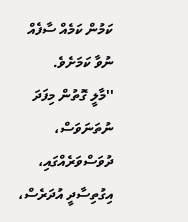ކަމުން ކަމެއް ސާފެއް ނުވާ ކަމަށެވެ.
''މާލީ ގޮތުން މިފަދަ ނުތަނަވަސް، ދުވަސްވަރެއްގައި، އިގުތިސާދީ އުދަރެސް،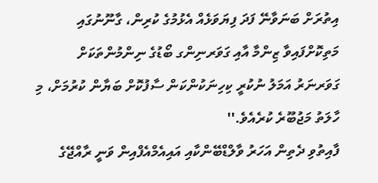އިތުރަށް ބަނަވާނޭ ފަދަ ފިޔަވަޅެއް އެޅުމުގެ ކުރިން، ގާނޫނުގައި މަތިކޮށްފައިވާ ޒިންމާ އާއި ގަވަރނިންގ ބޯޑުގެ ނިންމުންތަކަށް ގަވަރނަރު އަމަލު ނުކުރީ ކިހިނަކުންކަން ސާފުކޮށް ބަޔާން ކުރުމަށް، މި ހާލަތު މަޖުބޫރެ ކުރެއެވެ.''
ފާއިތުވި ދެތިން އަހަރު ވާލްޑްބޭންކާއި އައިއެމްއެފްއިން ވަނީ ރާއްޖޭގެ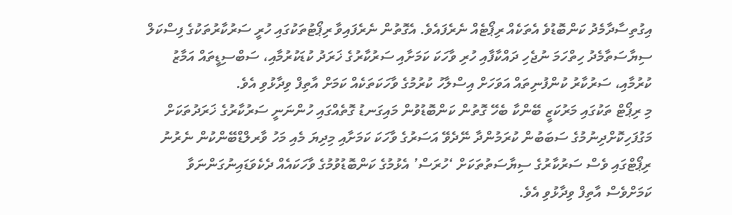އިގުތިސާދާމެދު ކަންބޮޑުވެ އެތަކެއް ރިޕޯޓެއް ނެރެފައެވެ. އެގޮތުން ނެރެފައިވާ ރިޕޯޓުތަކުގައި ހުރީ ސަރުކާރުތަކުގެ ފިސްކަލް ސިޔާސަތާމެދު ހިތްހަމަ ނުޖެހި ދައްކާފާއި ހުރި ވާހަކަ ކަމަށާއި ސަރުކާރުގެ ޚަރަދު ކުޑަކުރުމާއި، ސަބްސިޑީތައް އަމާޒު ކުރުމާއި، ސަރުކާރު ކުންފުނިތައް އަވަހަށް އިސްލާހު ކުރުމުގެ ވާހަކަތަކެއް ކަމަށް އާތިފް ވިދާޅުވި އެވެ.
މި ރިޕޯޓް ތަކުގައި މަރުކަޒީ ބޭންކާ ބެހޭ ގޮތުން ކަންބޮޑުވުން މައިގަނޑު ގޮތެއްގައި ހުންނަނީ ސަރުކާރުގެ ޚަރަދުތަކަށް މަގުފަހިކޮށްދިނުމުގެ ސަބަބުން ކުރަމުންދާ ނޭދެވޭ އަސަރުގެ ވާހަކަ ކަމަށާއި މިދިޔަ މެއި މަހު ވާރލްޑްބޭންކުން ނެރުނު ރިޕޯޓްގައި ވެސް ސަރުކާރުގެ ސިޔާސަތުތަކަށް ‘ހުރަސް’ އެޅުމުގެ ކަންބޮޑުވުމުގެ ވާހަކައެއް ދެކެވަޑައިނުގަންނަވާ ކަމަށްވެސް އާތިފް ވިދާޅުވި އެވެ.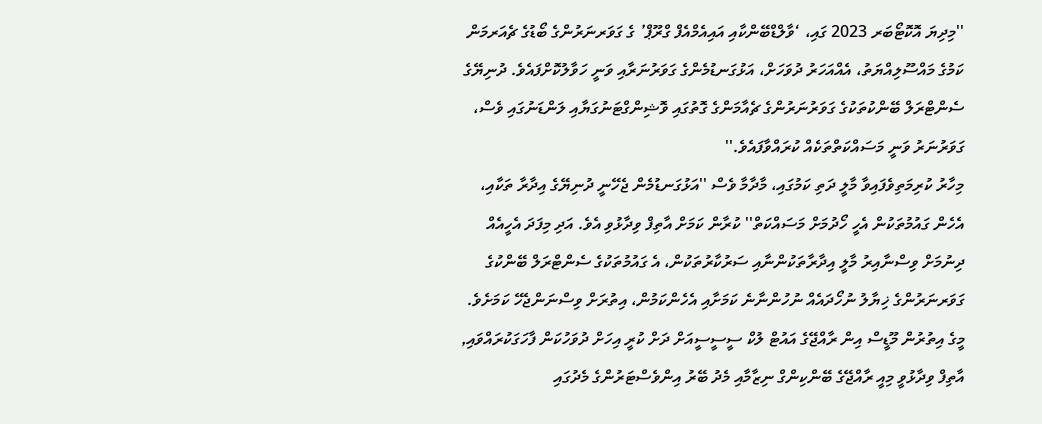''މިދިޔަ އޮކޮޓޯބަރ 2023 ގައި، ‘ވާލްޑްބޭންކާއި އައިއެމްއެފް ގްރޫޕް’ ގެ ގަވަރނަރުންގެ ބޯޑުގެ ޗެއަރމަން ކަމުގެ މައްސޫލިއްޔަތު، އެއްއަހަރު ދުވަހަށް، އަޅުގަނޑުމެންގެ ގަވަރުނަރާއި ވަނީ ހަވާލުކޮށްފައެވެ. ދުނިޔޭގެ ސެންޓްރަލް ބޭންކުތަކުގެ ގަވަރުނަރުންގެ ޗެއާމަންގެ ގޮތުގައި ވޮޝިންގްޓަނުގަޔާއި ލަންޑަނުގައި ވެސް، ގަވަރުނަރު ވަނީ މަސައްކަތްތަކެއް ކުރައްވާފައެވެ.''
މިހާރު ކުރިމަތިވެފައިވާ މާލީ ދަތި ކަމުގައި، މާދާމާ ވެސް ''އަޅުގަނޑުމެން ޖެހޭނީ ދުނިޔޭގެ އިދާރާ ތަކާއި، އެހެން ގައުމުތަކުން އެހީ ހޯދުމަށް މަސައްކަތް'' ކުރާން ކަމަށް އާތިފް ވިދާޅުވި އެވެ. އަދި މިފަދަ އެހީއެއް ދިނުމަށް ވިސްނާއިރު މާލީ އިދާރާތަކުންނާއި ސަރުކާރުތަކުން، އެ ގައުމުތަކުގެ ސެންޓްރަލް ބޭންކުގެ ގަވަރނަރުންގެ ޚިޔާލު ނުހޯދައެއް ނުހުންނާނެ ކަމަށާއި އެހެންކަމުން، އިތުރަށް ވިސްނަންޖެހޭ ކަމަށެވެ.
މީގެ އިތުރުން މޫޑީސް އިން ރާއްޖޭގެ އައުޓް ލުކް ސީސީސީއަށް ދަށް ކުރީ އިހަށް ދުވަހުކަން ފާހަގަކުރައްވައި, އާތިފް ވިދާޅުވީ މިއީ ރާއްޖޭގެ ބޭންކިންގް ނިޒާމާއި މެދު ބޭރު އިންވެސްޓަރުންގެ މެދުގައި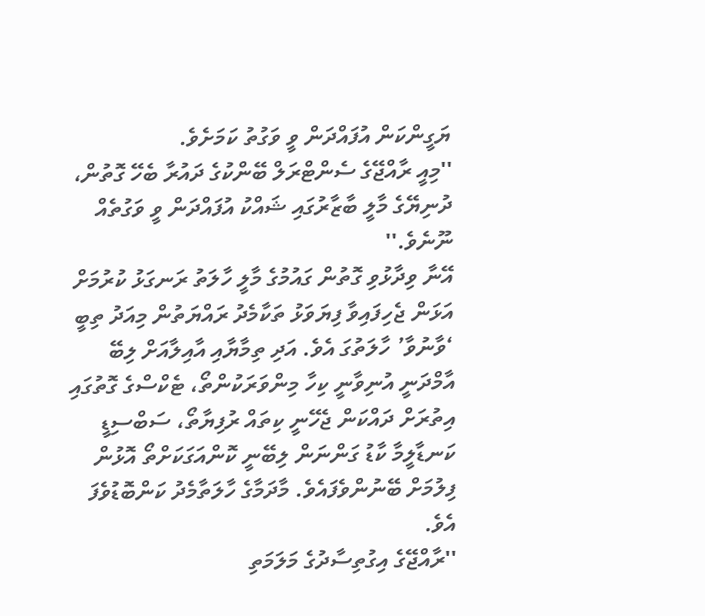ޔަގީންކަން އުފައްދަން ވީ ވަގުތު ކަމަށެވެ.
''މިއީ ރާއްޖޭގެ ސެންޓްރަލް ބޭންކުގެ ދައުރާ ބެހޭ ގޮތުން، ދުނިޔޭގެ މާލީ ބާޒާރުގައި ޝައްކު އުފައްދަން ވީ ވަގުތެއް ނޫނެވެ.''
އޭނާ ވިދާޅުވި ގޮތުން ގައުމުގެ މާލީ ހާލަތު ރަނގަޅު ކުރުމަށް އަޅަން ޖެހިފައިވާ ފިޔަވަޅު ތަކާމެދު ރައްޔަތުން މިއަދު ތިބީ ‘ވާނުވާ’ ހާލަތުގަ އެވެ. އަދި ތިމާޔާއި އާއިލާއަށް ލިބޭ އާމްދަނީ އުނިވާނީ ކިހާ މިންވަރަކުންތޯ، ޓެކްސްގެ ގޮތުގައި އިތުރަށް ދައްކަން ޖެހޭނީ ކިތައް ރުފިޔާތޯ، ސަބްސިޑީ ކަނޑާލީމާ ކާޑު ގަންނަން ލިބޭނީ ކޮންއަގަކަށްތޯ އޮޅުން ފިލުމަށް ބޭނުންވެފައެވެ. މާދަމާގެ ހާލަތާމެދު ކަންބޮޑުވެފަ އެވެ.
''ރާއްޖޭގެ އިގުތިސާދުގެ މަލަމަތި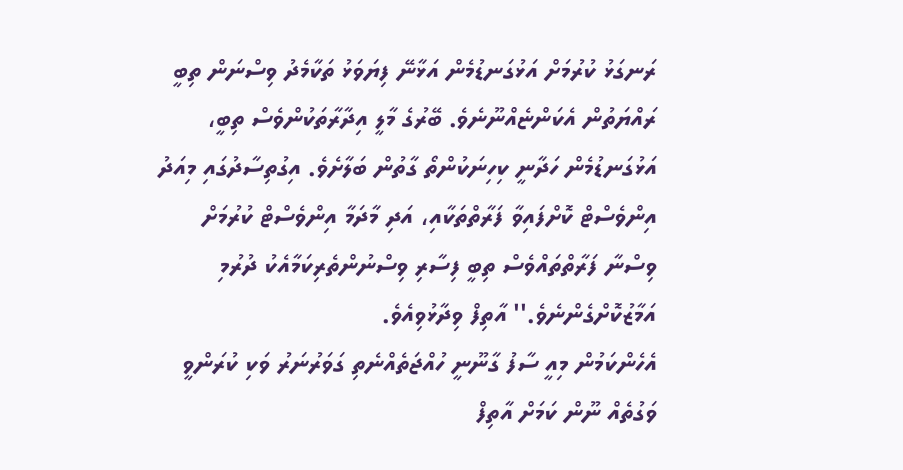ރަނގަޅު ކުރުމަށް އަޅުގަނޑުމެން އަޅާނޭ ފިޔަވަޅު ތަކާމެދު ވިސްނަން ތިބީ ރައްޔަތުން އެކަންޏެއްނޫނެވެ. ބޭރުގެ މާލީ އިދާރާތަކުންވެސް ތިބީ، އަޅުގަނޑުމެން ހަދާނީ ކިހިނަކުންތޯ ގާތުން ބަލާށެވެ. އިގުތިސާދުގައި މިއަދު އިންވެސްޓް ކޮށްފައިވާ ފަރާތްތަކާއި، އަދި މާދަމާ އިންވެސްޓް ކުރުމަށް ވިސްނާ ފަރާތްތައްވެސް ތިބީ ފިސާރި ވިސްނުންތެރިކަމާއެކު ދުރުމި އަމާޒުކޮށްގެންނެވެ.'' އާތިފް ވިދާޅުވިއެވެ.
އެހެންކަމުން މިއީ ސާފު ގާނޫނީ ހުއްޖަތެއްނެތި ގަވަރުނަރު ވަކި ކުރަންވީ ވަގުތެއް ނޫން ކަމަށް އާތިފް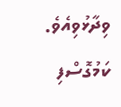ވިދާޅުވިއެވެ.
ކަމުގޮސްފި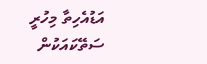އަޑުއެހިތާ މިހުރީ
ސަތޭކައަކުން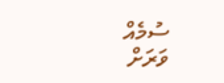ސުމެއް
ވަރަށް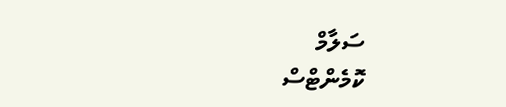ސަލާމް
ކޮމެންޓްސް